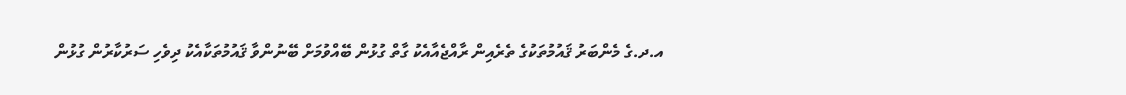އ.ދ.ގެ މެންބަރު ޤައުމުތަކުގެ ތެރެއިން ރާއްޖެއާއެކު ގާތް ގުޅުން ބޭއްވުމަށް ބޭނުންވާ ޤައުމުތަކާއެކު ދިވެހި ސަރުކާރުން ގުޅުން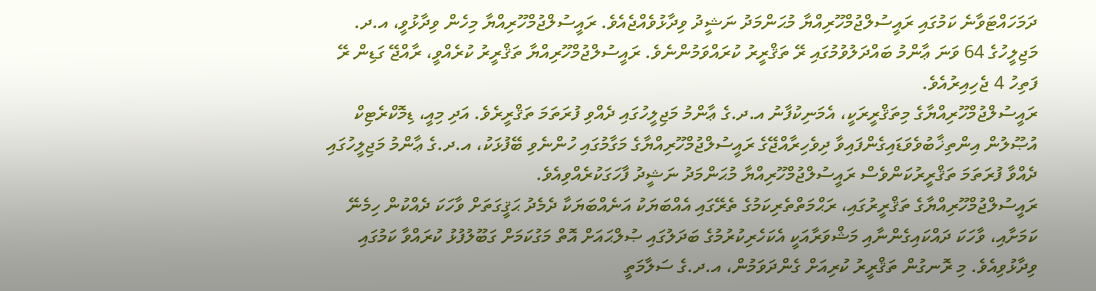ދަމަހައްޓަވާނެ ކަމުގައި ރައީސުލްޖުމްހޫރިއްޔާ މުޙަންމަދު ނަޝީދު ވިދާޅުވެއްޖެއެވެ. ރައީސުލްޖުމްހޫރިއްޔާ މިހެން ވިދާޅުވީ، އ.ދ. މަޖިލީހުގެ 64 ވަނަ ޢާންމު ބައްދަލުވުމުގައި ރޭ ތަޤްރީރު ކުރައްވަމުންނެވެ. ރައީސުލްޖުމްހޫރިއްޔާ ތަޤްރީރު ކުރެއްވީ، ރާއްޖޭ ގަޑިން ރޭ ފަތިހު 4 ޖެހިއިރުއެވެ.
ރައީސުލްޖުމްހޫރިއްޔާގެ މިތަޤްރީރަކީ، އެމަނިކުފާނު އ.ދ.ގެ ޢާންމު މަޖިލީހުގައި ދެއްވި ފުރަތަމަ ތަޤްރީރެވެ. އަދި މިއީ، ޑިމޮކްރެޓިކް އުޞޫލުން އިންތިޚާބުވެވަޑައިގެންފައިވާ ދިވެހިރާއްޖޭގެ ރައީސުލްޖުމްހޫރިއްޔާގެ މަގާމުގައި ހުންނެވި ބޭފުޅަކު، އ.ދ.ގެ ޢާންމު މަޖިލީހުގައި ދެއްވާ ފުރަތަމަ ތަޤްރީރުކަންވެސް ރައީސުލްޖުމްހޫރިއްޔާ މުޙަންމަދު ނަޝީދު ފާހަގަކުރެއްވިއެވެ.
ރައީސުލްޖުމްހޫރިއްޔާގެ ތަޤްރީރުގައި، ރަޙްމަތްތެރިކަމުގެ ތެރޭގައި އެއްބަޔަކު އަނެއްބަޔަކާ ދެމެދު ޙަޤީގަތަށް ވާހަކަ ދެއްކުން ހިމެނޭ ކަމަށާއި، ވާހަކަ ދައްކައިގެންނާއި މަޝްވަރާއަކީ އެކަހެރިކުރުމުގެ ބަދަލުގައި ޞުލްޙައަށް އޮތް މަގުކަމަށް ގަބޫލުފުޅު ކުރައްވާ ކަމުގައި ވިދާޅުވިއެވެ. މި ރޮނގުން ތަޤްރީރު ކުރިއަށް ގެންދަވަމުން، އ.ދ.ގެ ސަލާމަތީ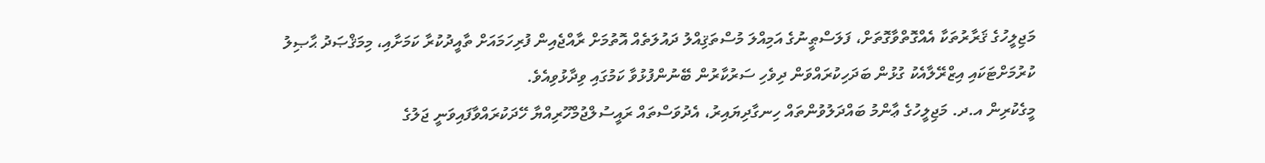މަޖިލީހުގެ ޤަރާރުތަކާ އެއްގޮތްވާގޮތަށް، ފަލަސްޠީނުގެ އަމިއްލަ މުސްތަޤިއްލު ދައުލަތެއް އޮތުމަށް ރާއްޖެއިން ފުރިހަމައަށް ތާއީދުކުރާ ކަމަށާއި، މިމަޤްޞަދު ޙާޞިލު ކުރުމަށްޓަކައި އިޒްރޭލާއެކު ގުޅުން ބަދަހިކުރައްވަން ދިވެހި ސަރުކާރުން ބޭނުންފުޅުވާ ކަމުގައި ވިދާޅުވިއެވެ.
މީގެކުރިން އ.ދ. މަޖިލީހުގެ ޢާންމު ބައްދަލުވުންތައް ހިނގާދިޔައިރު، އެދުވަސްތައް ރައީސުލްޖުމްހޫރިއްޔާ ހޭދަކުރައްވާފައިވަނީ ޖަލުގެ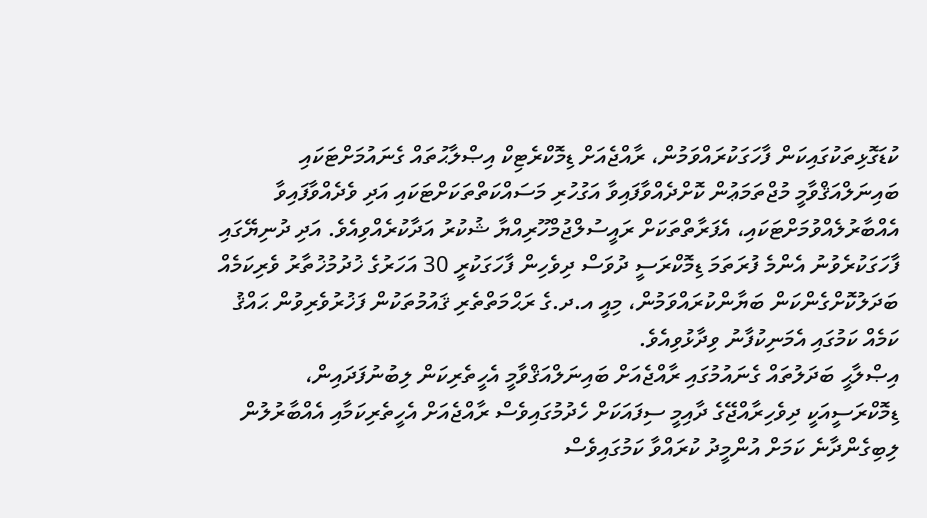ކުޑަގޮޅިތަކުގައިކަން ފާހަގަކުރައްވަމުން، ރާއްޖެއަށް ޑިމޮކްރެޓިކް އިޞްލާޙުތައް ގެނައުމަށްޓަކައި ބައިނަލްއަޤްވާމީ މުޖްތަމަޢުން ކޮށްދެއްވާފައިވާ އަގުހުރި މަސައްކަތްތަކަށްޓަކައި އަދި ވެދެއްވާފައިވާ އެއްބާރުލެއްވުމަށްޓަކައި، އެފަރާތްތަކަށް ރައީސުލްޖުމްހޫރިއްޔާ ޝުކުރު އަދާކުރެއްވިއެވެ. އަދި ދުނިޔޭގައި ފާހަގަކުރެވުނު އެންމެ ފުރަތަމަ ޑިމޮކްރަސީ ދުވަސް ދިވެހިން ފާހަގަކުރީ 30 އަހަރުގެ ޚުދުމުޚުތާރު ވެރިކަމެއް ބަދަލުކޮށްގެންކަން ބަޔާންކުރައްވަމުން، މިއީ އ.ދ.ގެ ރަޙްމަތްތެރި ޤައުމުތަކުން ފަޚުރުވެރިވުން ޙައްޤު ކަމެއް ކަމުގައި އެމަނިކުފާނު ވިދާޅުވިއެވެ.
އިޞްލާޙީ ބަދަލުތައް ގެނައުމުގައި ރާއްޖެއަށް ބައިނަލްއަޤްވާމީ އެހީތެރިކަން ލިބުނުފަދައިން، ޑިމޮކްރަސީއަކީ ދިވެހިރާއްޖޭގެ ދާއިމީ ސިފައަކަށް ހެދުމުގައިވެސް ރާއްޖެއަށް އެހީތެރިކަމާއި އެއްބާރުލުން ލިބިގެންދާނެ ކަމަށް އުންމީދު ކުރައްވާ ކަމުގައިވެސް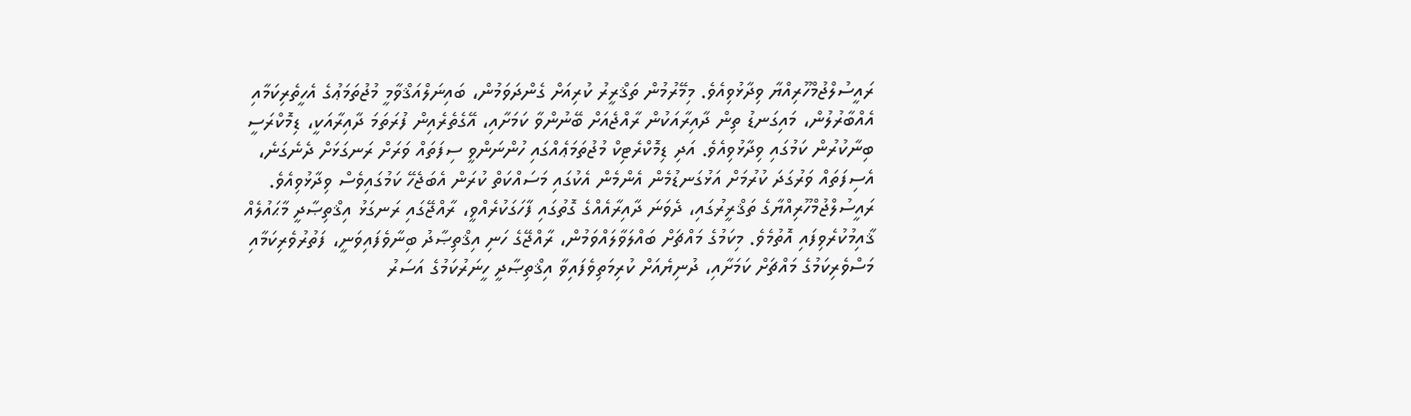ރައީސުލްޖުމްހޫރިއްޔާ ވިދާޅުވިއެވެ. މިމޭރުމުން ތަޤްރީރު ކުރިއަށް ގެންދަވަމުން، ބައިނަލްއަޤްވާމީ މުޖުތަމަޢުގެ އެހީތެރިކަމާއި އެއްބާރުލުން، މައިގަނޑު ތިން ދާއިރާއަކުން ރާއްޖެއަށް ބޭނުންވާ ކަމަށާއި، އޭގެތެރެއިން ފުރަތަމަ ދާއިރާއަކީ، ޑިމޮކްރަސީ ބިނާކުރުން ކަމުގައި ވިދާޅުވިއެވެ. އަދި ޑިމޮކްރެޓިކް މުޖުތަމަޢެއްގައި ހުންނަންވީ ސިފަތައް ވަރަށް ރަނގަޅަށް ދެނެގަނެ، އެސިފަތައް ވަރުގަދަ ކުރުމަށް އަޅުގަނޑުމެން އެންމެން އެކުގައި މަސައްކަތް ކުރަން އެބަޖެހޭ ކަމުގައިވެސް ވިދާޅުވިއެވެ.
ރައީސުލްޖުމްހޫރިއްޔާގެ ތަޤްރީރުގައި، ދެވަނަ ދާއިރާއެއްގެ ގޮތުގައި ފާހަގަކުރެއްވީ، ރާއްޖޭގައި ރަނގަޅު އިޤްތިޞާދީ މާޙައުލެއް ޤާއިމުކުރެވިފައި އޮތުމެވެ. މިކަމުގެ މައްޗަށް ބައްލަވާލައްވަމުން، ރާއްޖޭގެ ހަނި އިޤްތިޞާދު ބިނާވެފައިވަނީ، ފަތުރުވެރިކަމާއި މަސްވެރިކަމުގެ މައްޗަށް ކަމަށާއި، ދުނިޔެއަށް ކުރިމަތިވެފައިވާ އިޤްތިޞާދީ ހީނަރުކަމުގެ އަސަރު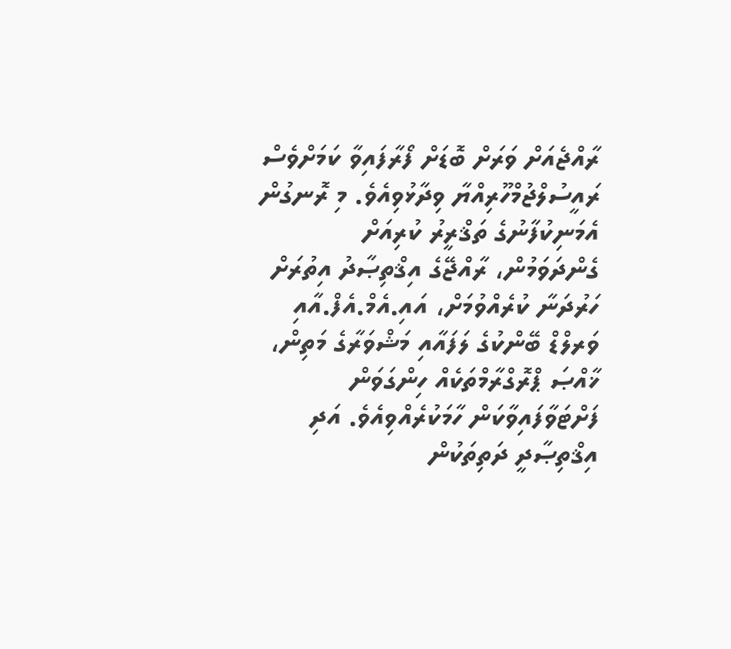ރާއްޖެއަށް ވަރަށް ބޮޑަށް ފޯރާފައިވާ ކަމަށްވެސް ރައީސުލްޖުމްހޫރިއްޔާ ވިދާޅުވިއެވެ. މި ރޮނގުން އެމަނިކުފާނުގެ ތަޤްރީރު ކުރިއަށް ގެންދަވަމުން، ރާއްޖޭގެ އިޤްތިޞާދު އިތުރަށް ހަރުދަނާ ކުރެއްވުމަށް، އައި.އެމް.އެފް.އާއި ވަރލްޑް ބޭންކުގެ ލަފައާއި މަޝްވަރާގެ މަތިން، ޚާއްޞަ ޕްރޮގްރާމްތަކެއް ހިންގަވަން ފަށްޓަވާފައިވާކަން ހާމަކުރެއްވިއެވެ. އަދި އިޤްތިޞާދީ ދަތިތަކުން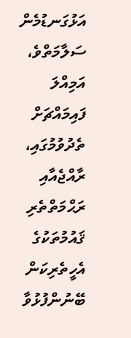އަޅުގަނޑުމެން ސަލާމަތްވެ، އަމިއްލަ ފައިމައްޗަށް ތެދުވުމުގައި، ރާއްޖެއާއި ރަޙްމަތްތެރި ޤައުމުތަކުގެ އެހީތެރިކަން ބޭނުންފުޅުވާ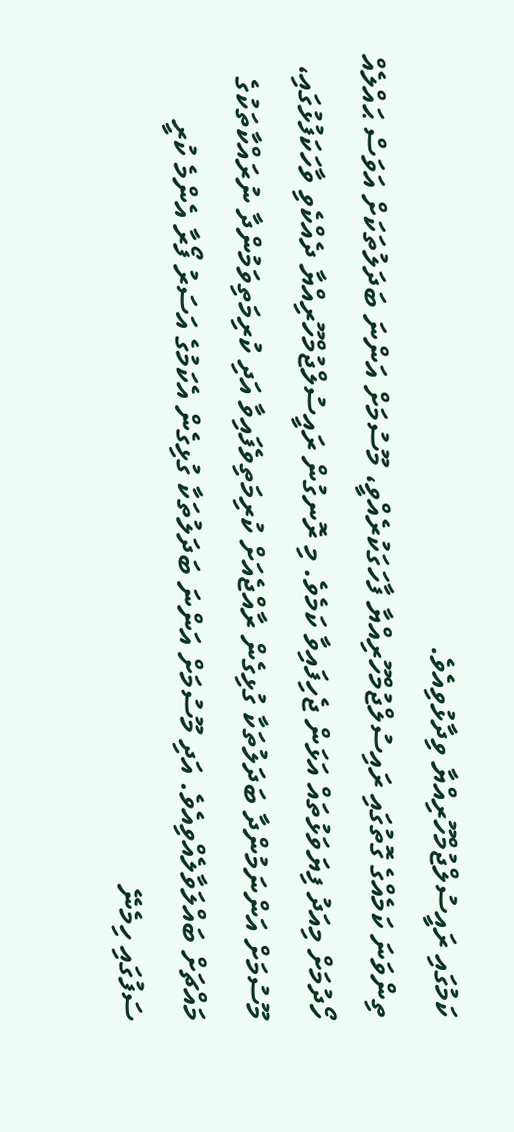ކަމުގައި ރައީސުލްޖުމްހޫރިއްޔާ ވިދާޅުވިއެވެ.
ތިންވަނަ ކަމެއްގެ ގޮތުގައި ރައިސުލްޖުމްހޫރިއްޔާ ފާހަގަކުރެއްވީ، މޫސުމަށް އަންނަ ބަދަލުތަކަށް އަވަސް ޙައްލެއް ހޯދުމަށް މިއަދު ފިޔަވަޅުތައް އަޅަން ޖެހިފައިވާ ކަމެވެ. މި ރޮނގުން ރައީސުލްޖުމްހޫރިއްޔާ ދެއްކެވި ވާހަކަފުޅުގައި، މޫސުމަށް އަންނަމުންދާ ބަދަލުތަކާ ގުޅިގެން ރާއްޖެއަށް ކުރިމަތިވެފައިވާ އަދި ކުރިމަތިވަމުންދާ ނުރައްކާތަކުގެ މައްޗަށް ބައްލަވާލެއްވިއެވެ. އަދި މޫސުމަށް އަންނަ ބަދަލުތަކާ ގުޅިގެން އެކަމުގެ އަސަރު ފޯރާ އެންމެ ކުރީ ސަފުގައި ހިމެނޭ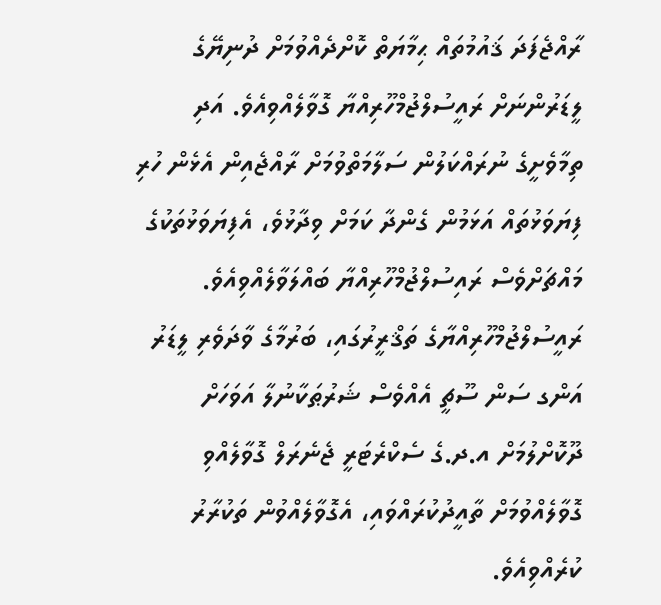ރާއްޖެފަދަ ޤައުމުތައް ޙިމާޔަތް ކޮށްދެއްވުމަށް ދުނިޔޭގެ ލީޑަރުންނަށް ރައީސުލްޖުމްހޫރިއްޔާ ގޮވާލެއްވިއެވެ. އަދި ތިމާވެށީގެ ނުރައްކަލުން ސަލާމަތްވުމަށް ރާއްޖެއިން އެޅެން ހުރި ފިޔަވަޅުތައް އަޅަމުން ގެންދާ ކަމަށް ވިދާޅުވެ، އެފިޔަވަޅުތަކުގެ މައްޗަށްވެސް ރައިސުލްޖުމްހޫރިއްޔާ ބައްލަވާލެއްވިއެވެ.
ރައީސުލްޖުމްހޫރިއްޔާގެ ތަޤްރީރުގައި، ބަރުމާގެ ވާދަވެރި ލީޑަރު އަންގ ސަން ސޫޗީ އެއްވެސް ޝަރުޠަކާނުލާ އަވަހަށް ދޫކޮށްލުމަށް އ.ދ.ގެ ސެކްރެޓަރީ ޖެނެރަލް ގޮވާލެއްވި ގޮވާލެއްވުމަށް ތާއީދުކުރައްވައި، އެގޮވާލެއްވުން ތަކުރާރު ކުރެއްވިއެވެ.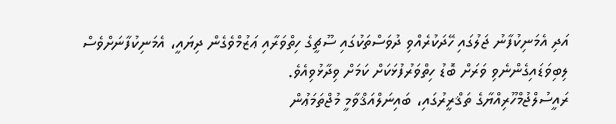އަދި އެމަނިކުފާނު ޖަލުގައި ހޭދަކުރެއްވި ދުވަސްތަކުގައި ސޫޗީގެ ހިތްވަރާއި ޢަޒުމްވެގެން ދިޔައީ، އެމަނިކުފާނަށްވެސް ލިބިވަޑައިގެންނެވި ވަރަށް ބޮޑު ހިތްވަރުފުޅަކަށް ކަމަށް ވިދާޅުވިއެވެ.
ރައީސުލްޖުމްހޫރިއްޔާގެ ތަޤްރީރުގައި، ބައިނަލްއަޤްވާމީ މުޖްތަމަޢުން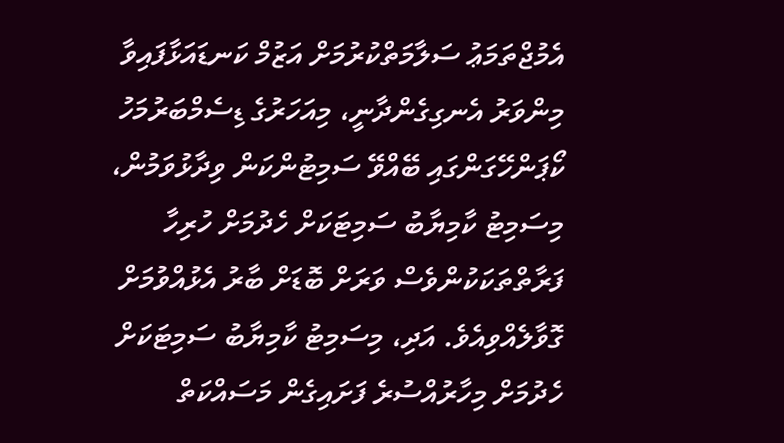އެމުޖްތަމަޢު ސަލާމަތްކުރުމަށް އަޒުމް ކަނޑައަޅާފައިވާ މިންވަރު އެނގިގެންދާނީ، މިއަހަރުގެ ޑިސެމްބަރުމަހު ކޯޕަންހޭގަންގައި ބޭއްވޭ ސަމިޓުންކަން ވިދާޅުވަމުން، މިސަމިޓު ކާމިޔާބު ސަމިޓަކަށް ހެދުމަށް ހުރިހާ ފަރާތްތަކަކުންވެސް ވަރަށް ބޮޑަށް ބާރު އެޅުއްވުމަށް ގޮވާލެއްވިއެވެ. އަދި، މިސަމިޓު ކާމިޔާބު ސަމިޓަކަށް ހެދުމަށް މިހާރުއްސުރެ ފަށައިގެން މަސައްކަތް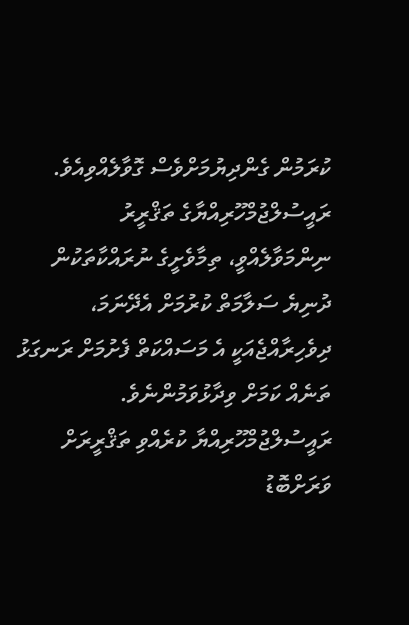ކުރަމުން ގެންދިޔުމަށްވެސް ގޮވާލެއްވިއެވެ.
ރައީސުލްޖުމްހޫރިއްޔާގެ ތަޤްރީރު ނިންމަވާލެއްވީ، ތިމާވެށީގެ ނުރައްކާތަކުން ދުނިޔެ ސަލާމަތް ކުރުމަށް އެދޭނަމަ، ދިވެހިރާއްޖެއަކީ އެ މަސައްކަތް ފެށުމަށް ރަނގަޅު ތަނެއް ކަމަށް ވިދާޅުވަމުންނެވެ.
ރައީސުލްޖުމްހޫރިއްޔާ ކުރެއްވި ތަޤްރީރަށް ވަރަށްބޮޑު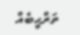ތަރްޙީބެއް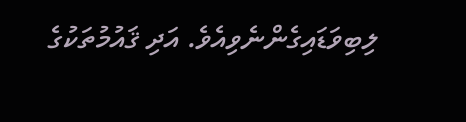ލިބިވަޑައިގެންނެވިއެވެ. އަދި ޤައުމުތަކުގެ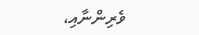ވެރިންނާއި،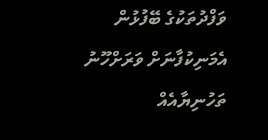ވަފްދުތަކުގެ ބޭފުޅުން އެމަނިކުފާނަށް ވަރަށްހޫނު ތަހުނިޔާއެއް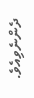ދެންނެވިއެވެ.